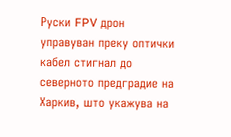Руски FPV дрон управуван преку оптички кабел стигнал до северното предградие на Харкив, што укажува на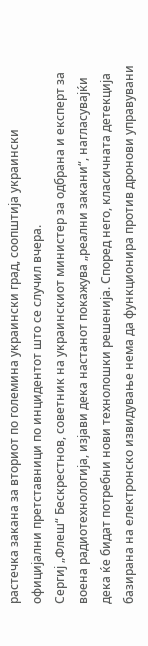растечка закана за вториот по големина украински град, соопштија украински официјални претставници по инцидентот што се случил вчера.
Сергиј „Флеш“ Бескрестнов, советник на украинскиот министер за одбрана и експерт за воена радиотехнологија, изјави дека настанот покажува „реални закани“, нагласувајќи дека ќе бидат потребни нови технолошки решенија. Според него, класичната детекција базирана на електронско извидување нема да функционира против дронови управувани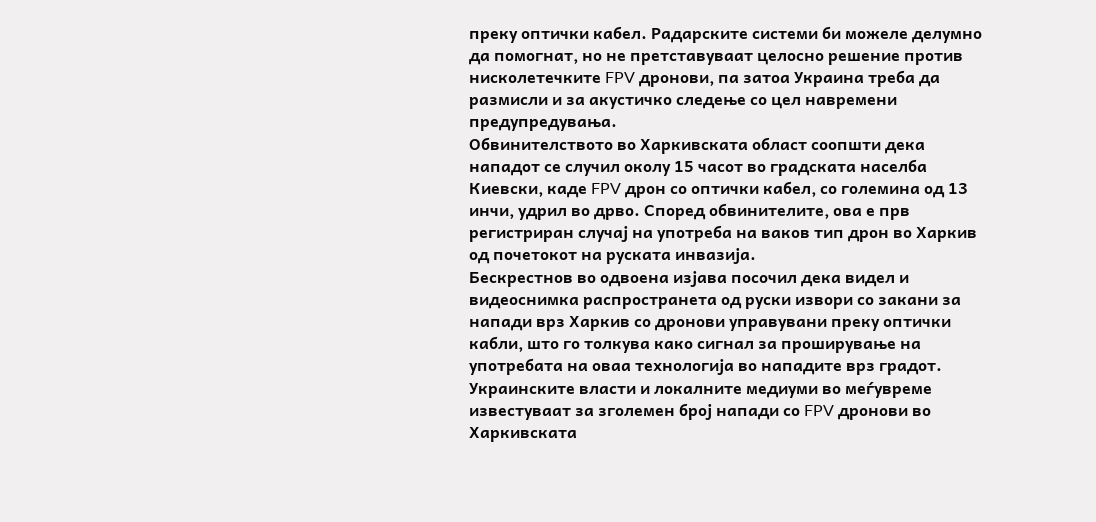преку оптички кабел. Радарските системи би можеле делумно да помогнат, но не претставуваат целосно решение против нисколетечките FPV дронови, па затоа Украина треба да размисли и за акустичко следење со цел навремени предупредувања.
Обвинителството во Харкивската област соопшти дека нападот се случил околу 15 часот во градската населба Киевски, каде FPV дрон со оптички кабел, со големина од 13 инчи, удрил во дрво. Според обвинителите, ова е прв регистриран случај на употреба на ваков тип дрон во Харкив од почетокот на руската инвазија.
Бескрестнов во одвоена изјава посочил дека видел и видеоснимка распространета од руски извори со закани за напади врз Харкив со дронови управувани преку оптички кабли, што го толкува како сигнал за проширување на употребата на оваа технологија во нападите врз градот.
Украинските власти и локалните медиуми во меѓувреме известуваат за зголемен број напади со FPV дронови во Харкивската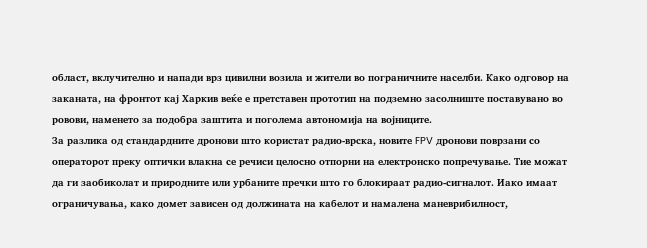област, вклучително и напади врз цивилни возила и жители во пограничните населби. Како одговор на заканата, на фронтот кај Харкив веќе е претставен прототип на подземно засолниште поставувано во ровови, наменето за подобра заштита и поголема автономија на војниците.
За разлика од стандардните дронови што користат радио-врска, новите FPV дронови поврзани со операторот преку оптички влакна се речиси целосно отпорни на електронско попречување. Тие можат да ги заобиколат и природните или урбаните пречки што го блокираат радио-сигналот. Иако имаат ограничувања, како домет зависен од должината на кабелот и намалена маневрибилност,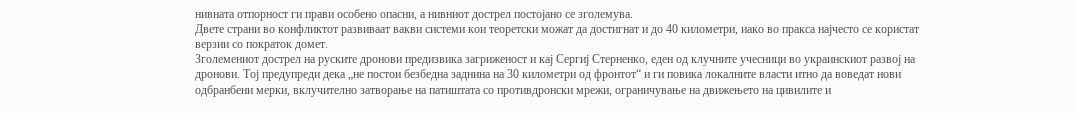нивната отпорност ги прави особено опасни, а нивниот дострел постојано се зголемува.
Двете страни во конфликтот развиваат вакви системи кои теоретски можат да достигнат и до 40 километри, иако во пракса најчесто се користат верзии со пократок домет.
Зголемениот дострел на руските дронови предизвика загриженост и кај Сергиј Стерненко, еден од клучните учесници во украинскиот развој на дронови. Тој предупреди дека „не постои безбедна заднина на 30 километри од фронтот“ и ги повика локалните власти итно да воведат нови одбранбени мерки, вклучително затворање на патиштата со противдронски мрежи, ограничување на движењето на цивилите и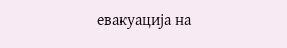евакуација на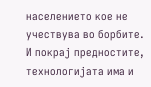населението кое не учествува во борбите.
И покрај предностите, технологијата има и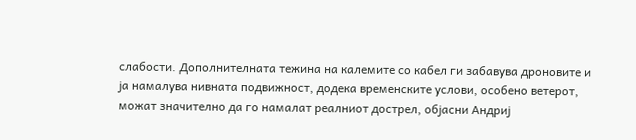слабости. Дополнителната тежина на калемите со кабел ги забавува дроновите и ја намалува нивната подвижност, додека временските услови, особено ветерот, можат значително да го намалат реалниот дострел, објасни Андриј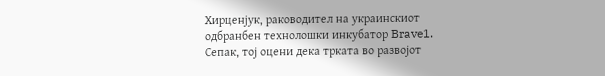Хирценјук, раководител на украинскиот одбранбен технолошки инкубатор Brave1. Сепак, тој оцени дека трката во развојот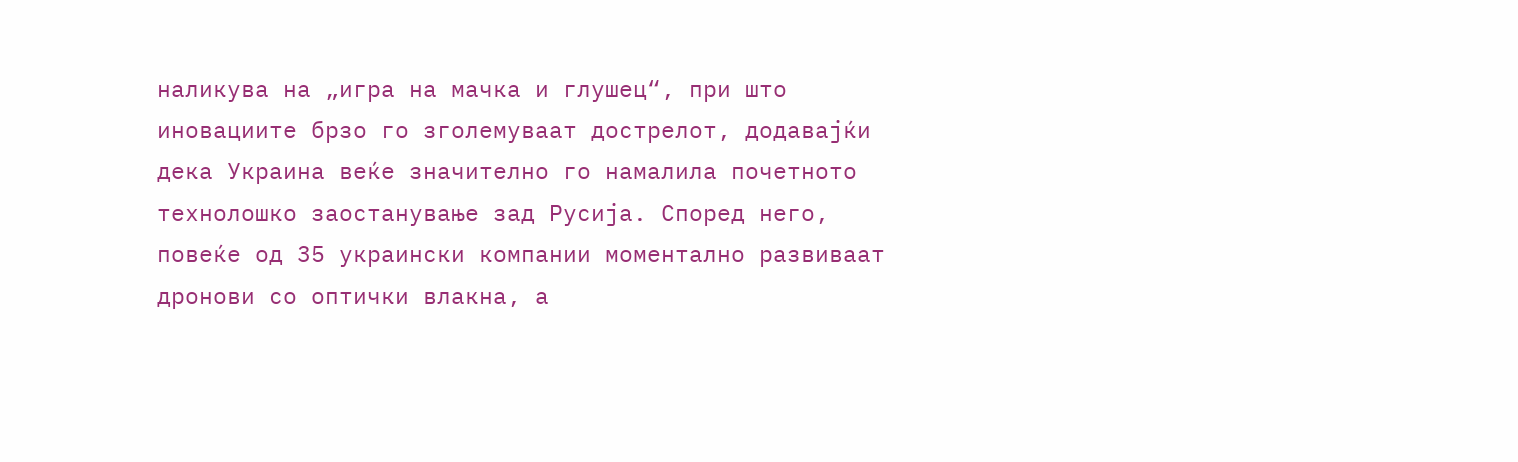наликува на „игра на мачка и глушец“, при што иновациите брзо го зголемуваат дострелот, додавајќи дека Украина веќе значително го намалила почетното технолошко заостанување зад Русија. Според него, повеќе од 35 украински компании моментално развиваат дронови со оптички влакна, а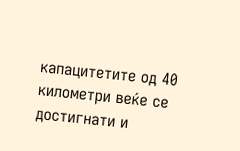капацитетите од 40 километри веќе се достигнати и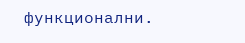функционални.